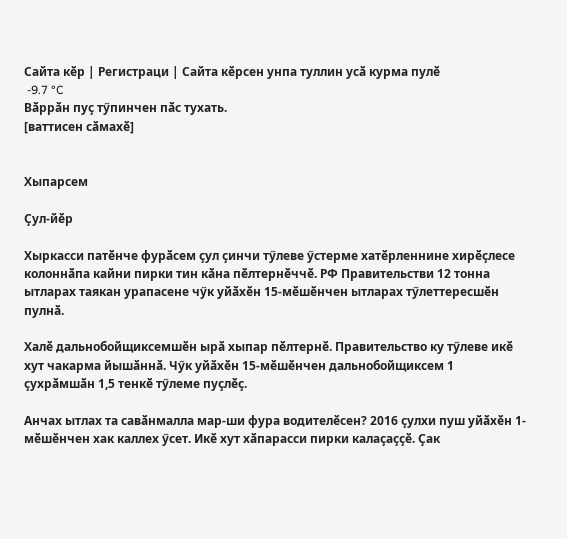Сайта кӗр | Регистраци | Сайта кӗрсен унпа туллин усӑ курма пулӗ
 -9.7 °C
Вӑррӑн пуҫ тӳпинчен пӑс тухать.
[ваттисен сӑмахӗ]


Хыпарсем

Ҫул-йӗр

Хыркасси патӗнче фурӑсем ҫул ҫинчи тӳлеве ӳстерме хатӗрленнине хирӗҫлесе колоннӑпа кайни пирки тин кӑна пӗлтернӗччӗ. РФ Правительстви 12 тонна ытларах таякан урапасене чӳк уйӑхӗн 15-мӗшӗнчен ытларах тӳлеттересшӗн пулнӑ.

Халӗ дальнобойщиксемшӗн ырӑ хыпар пӗлтернӗ. Правительство ку тӳлеве икӗ хут чакарма йышӑннӑ. Чӳк уйӑхӗн 15-мӗшӗнчен дальнобойщиксем 1 ҫухрӑмшӑн 1,5 тенкӗ тӳлеме пуҫлӗҫ.

Анчах ытлах та савӑнмалла мар-ши фура водителӗсен? 2016 ҫулхи пуш уйӑхӗн 1-мӗшӗнчен хак каллех ӳсет. Икӗ хут хӑпарасси пирки калаҫаҫҫӗ. Ҫак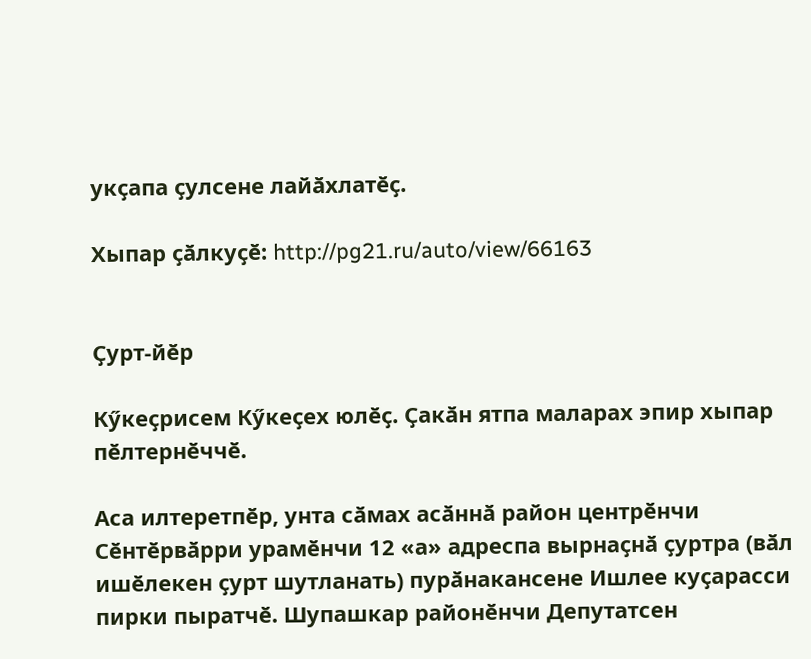укҫапа ҫулсене лайӑхлатӗҫ.

Хыпар ҫӑлкуҫӗ: http://pg21.ru/auto/view/66163


Ҫурт-йӗр

Кӳкеҫрисем Кӳкеҫех юлӗҫ. Ҫакӑн ятпа маларах эпир хыпар пӗлтернӗччӗ.

Аса илтеретпӗр, унта сӑмах асӑннӑ район центрӗнчи Сӗнтӗрвӑрри урамӗнчи 12 «а» адреспа вырнаҫнӑ ҫуртра (вӑл ишӗлекен ҫурт шутланать) пурӑнакансене Ишлее куҫарасси пирки пыратчӗ. Шупашкар районӗнчи Депутатсен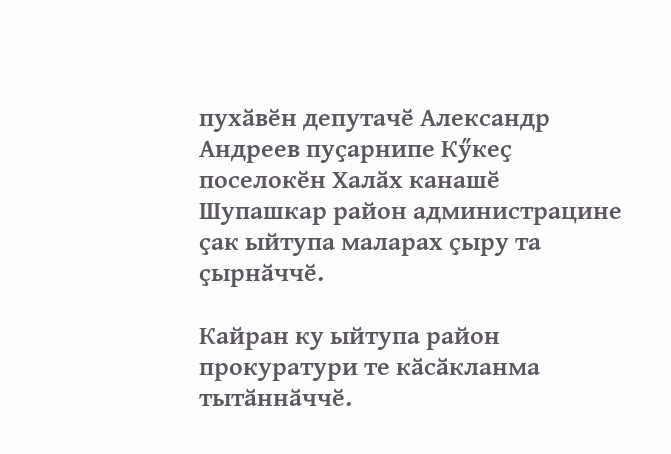пухӑвӗн депутачӗ Александр Андреев пуҫарнипе Кӳкеҫ поселокӗн Халӑх канашӗ Шупашкар район администрацине ҫак ыйтупа маларах ҫыру та ҫырнӑччӗ.

Кайран ку ыйтупа район прокуратури те кӑсӑкланма тытӑннӑччӗ.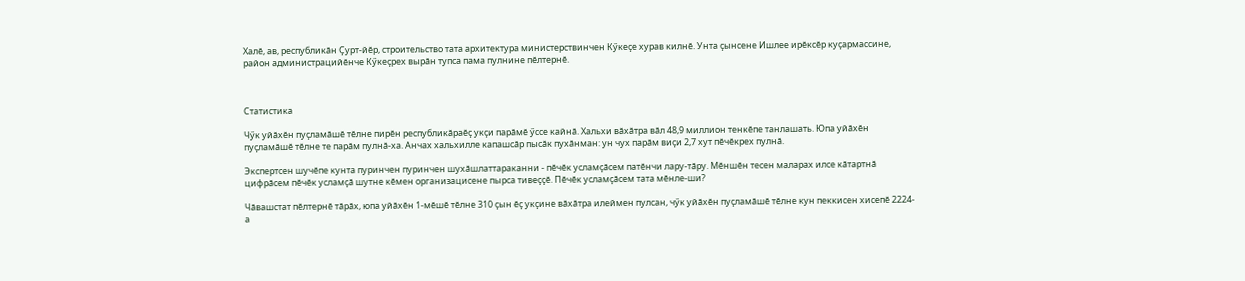Халӗ, ав, республикӑн Ҫурт-йӗр, строительство тата архитектура министерствинчен Кӳкеҫе хурав килнӗ. Унта ҫынсене Ишлее ирӗксӗр куҫармассине, район администрацийӗнче Кӳкеҫрех вырӑн тупса пама пулнине пӗлтернӗ.



Статистика

Чӳк уйӑхӗн пуҫламӑшӗ тӗлне пирӗн республикӑраӗҫ укҫи парӑмӗ ӳссе кайнӑ. Хальхи вӑхӑтра вӑл 48,9 миллион тенкӗпе танлашать. Юпа уйӑхӗн пуҫламӑшӗ тӗлне те парӑм пулнӑ-ха. Анчах хальхилле капашсӑр пысӑк пухӑнман: ун чух парӑм виҫи 2,7 хут пӗчӗкрех пулнӑ.

Экспертсен шучӗпе кунта пуринчен пуринчен шухӑшлаттараканни - пӗчӗк усламҫӑсем патӗнчи лару-тӑру. Мӗншӗн тесен маларах илсе кӑтартнӑ цифрӑсем пӗчӗк усламҫӑ шутне кӗмен организацисене пырса тивеҫҫӗ. Пӗчӗк усламҫӑсем тата мӗнле-ши?

Чӑвашстат пӗлтернӗ тӑрӑх, юпа уйӑхӗн 1-мӗшӗ тӗлне 310 ҫын ӗҫ укҫине вӑхӑтра илеймен пулсан, чӳк уйӑхӗн пуҫламӑшӗ тӗлне кун пеккисен хисепӗ 2224-а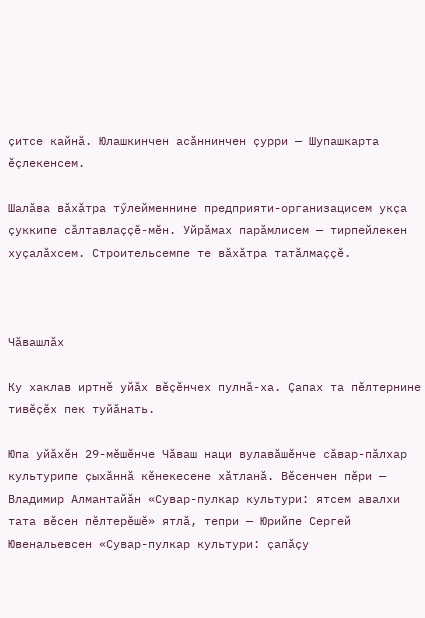ҫитсе кайнӑ. Юлашкинчен асӑннинчен ҫурри — Шупашкарта ӗҫлекенсем.

Шалӑва вӑхӑтра тӳлейменнине предприяти-организацисем укҫа ҫуккипе сӑлтавлаҫҫӗ-мӗн. Уйрӑмах парӑмлисем — тирпейлекен хуҫалӑхсем. Строительсемпе те вӑхӑтра татӑлмаҫҫӗ.



Чӑвашлӑх

Ку хаклав иртнӗ уйӑх вӗҫӗнчех пулнӑ-ха. Ҫапах та пӗлтернине тивӗҫӗх пек туйӑнать.

Юпа уйӑхӗн 29-мӗшӗнче Чӑваш наци вулавӑшӗнче сӑвар-пӑлхар культурипе ҫыхӑннӑ кӗнекесене хӑтланӑ. Вӗсенчен пӗри — Владимир Алмантайӑн «Сувар-пулкар культури: ятсем авалхи тата вӗсен пӗлтерӗшӗ» ятлӑ, тепри — Юрийпе Сергей Ювенальевсен «Сувар-пулкар культури: ҫaпӑҫy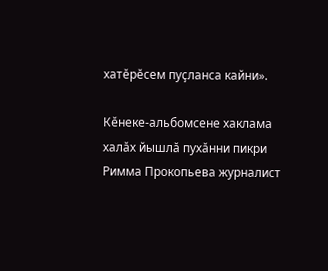хатӗрӗсем пуҫланса кайни».

Кӗнеке-альбомсене хаклама халӑх йышлӑ пухӑнни пикри Римма Прокопьева журналист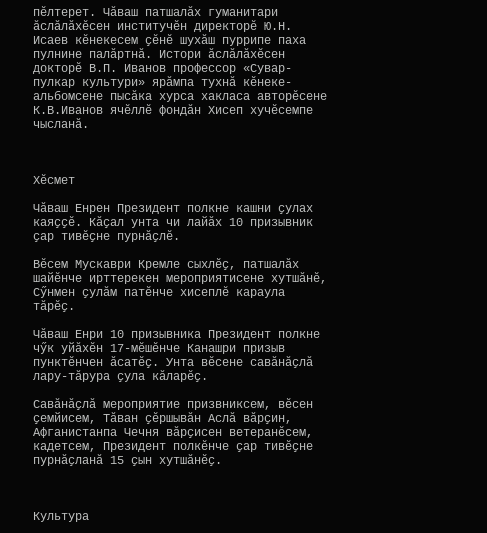пӗлтерет. Чӑваш патшалӑх гуманитари ӑслӑлӑхӗсен институчӗн директорӗ Ю.Н. Исаев кӗнекесем ҫӗнӗ шухӑш пуррипе паха пулнине палӑртнӑ. Истори ӑслӑлӑхӗсен докторӗ В.П. Иванов профессор «Сувар-пулкар культури» ярӑмпа тухнӑ кӗнеке-альбомсене пысӑка хурса хакласа авторӗсене К.В.Иванов ячӗллӗ фондӑн Хисеп хучӗсемпе чысланӑ.



Хӗсмет

Чӑваш Енрен Президент полкне кашни ҫулах каяҫҫӗ. Кӑҫал унта чи лайӑх 10 призывник ҫар тивӗҫне пурнӑҫлӗ.

Вӗсем Мускаври Кремле сыхлӗҫ, патшалӑх шайӗнче ирттерекен мероприятисене хутшӑнӗ, Сӳнмен ҫулӑм патӗнче хисеплӗ караула тӑрӗҫ.

Чӑваш Енри 10 призывника Президент полкне чӳк уйӑхӗн 17-мӗшӗнче Канашри призыв пунктӗнчен ӑсатӗҫ. Унта вӗсене савӑнӑҫлӑ лару-тӑрура ҫула кӑларӗҫ.

Савӑнӑҫлӑ мероприятие призвниксем, вӗсен ҫемйисем, Тӑван ҫӗршывӑн Аслӑ вӑрҫин, Афганистанпа Чечня вӑрҫисен ветеранӗсем, кадетсем, Президент полкӗнче ҫар тивӗҫне пурнӑҫланӑ 15 ҫын хутшӑнӗҫ.



Культура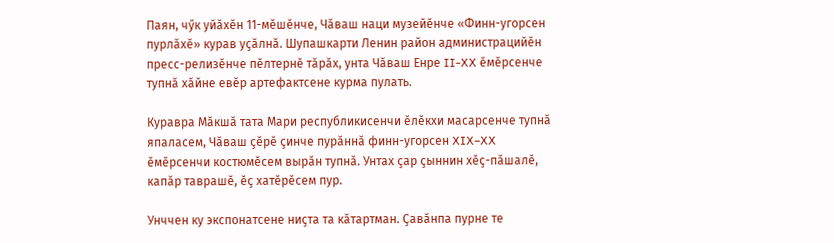Паян, чӳк уйӑхӗн 11-мӗшӗнче, Чӑваш наци музейӗнче «Финн-угорсен пурлӑхӗ» курав уҫӑлнӑ. Шупашкарти Ленин район администрацийӗн пресс-релизӗнче пӗлтернӗ тӑрӑх, унта Чӑваш Енре II-XX ӗмӗрсенче тупнӑ хӑйне евӗр артефактсене курма пулать.

Куравра Мӑкшӑ тата Мари республикисенчи ӗлӗкхи масарсенче тупнӑ япаласем, Чӑваш ҫӗрӗ ҫинче пурӑннӑ финн-угорсен XIX–XX ӗмӗрсенчи костюмӗсем вырӑн тупнӑ. Унтах ҫар ҫыннин хӗҫ-пӑшалӗ, капӑр таврашӗ, ӗҫ хатӗрӗсем пур.

Унччен ку экспонатсене ниҫта та кӑтартман. Ҫавӑнпа пурне те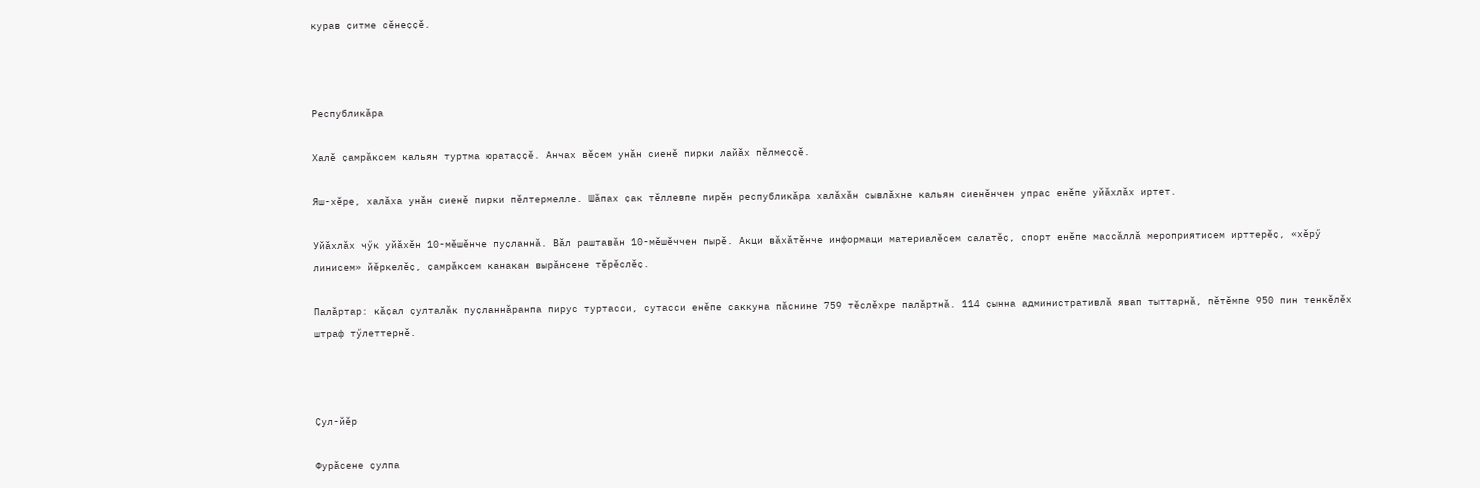курав ҫитме сӗнеҫҫӗ.



Республикӑра

Халӗ ҫамрӑксем кальян туртма юратаҫҫӗ. Анчах вӗсем унӑн сиенӗ пирки лайӑх пӗлмеҫҫӗ.

Яш-хӗре, халӑха унӑн сиенӗ пирки пӗлтермелле. Шӑпах ҫак тӗллевпе пирӗн республикӑра халӑхӑн сывлӑхне кальян сиенӗнчен упрас енӗпе уйӑхлӑх иртет.

Уйӑхлӑх чӳк уйӑхӗн 10-мӗшӗнче пуҫланнӑ. Вӑл раштавӑн 10-мӗшӗччен пырӗ. Акци вӑхӑтӗнче информаци материалӗсем салатӗҫ, спорт енӗпе массӑллӑ мероприятисем ирттерӗҫ, «хӗрӳ линисем» йӗркелӗҫ, ҫамрӑксем канакан вырӑнсене тӗрӗслӗҫ.

Палӑртар: кӑҫал ҫулталӑк пуҫланнӑранпа пирус туртасси, сутасси енӗпе саккуна пӑснине 759 тӗслӗхре палӑртнӑ. 114 ҫынна административлӑ явап тыттарнӑ, пӗтӗмпе 950 пин тенкӗлӗх штраф тӳлеттернӗ.



Ҫул-йӗр

Фурӑсене ҫулпа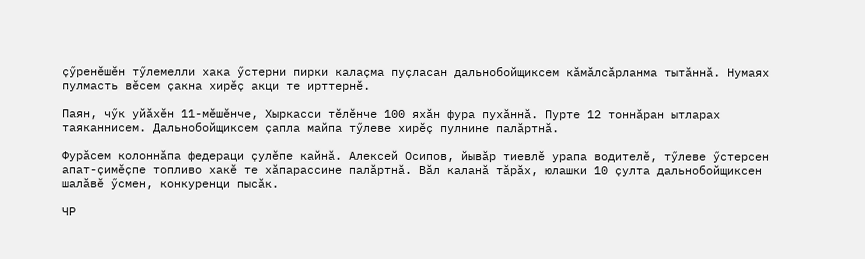ҫӳренӗшӗн тӳлемелли хака ӳстерни пирки калаҫма пуҫласан дальнобойщиксем кӑмӑлсӑрланма тытӑннӑ. Нумаях пулмасть вӗсем ҫакна хирӗҫ акци те ирттернӗ.

Паян, чӳк уйӑхӗн 11-мӗшӗнче, Хыркасси тӗлӗнче 100 яхӑн фура пухӑннӑ. Пурте 12 тоннӑран ытларах таяканнисем. Дальнобойщиксем ҫапла майпа тӳлеве хирӗҫ пулнине палӑртнӑ.

Фурӑсем колоннӑпа федераци ҫулӗпе кайнӑ. Алексей Осипов, йывӑр тиевлӗ урапа водителӗ, тӳлеве ӳстерсен апат-ҫимӗҫпе топливо хакӗ те хӑпарассине палӑртнӑ. Вӑл каланӑ тӑрӑх, юлашки 10 ҫулта дальнобойщиксен шалӑвӗ ӳсмен, конкуренци пысӑк.

ЧР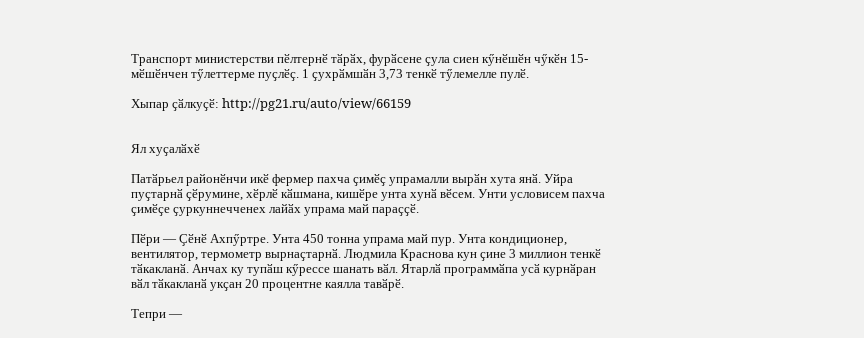Транспорт министерстви пӗлтернӗ тӑрӑх, фурӑсене ҫула сиен кӳнӗшӗн чӳкӗн 15-мӗшӗнчен тӳлеттерме пуҫлӗҫ. 1 ҫухрӑмшӑн 3,73 тенкӗ тӳлемелле пулӗ.

Хыпар ҫӑлкуҫӗ: http://pg21.ru/auto/view/66159


Ял хуҫалӑхӗ

Патӑрьел районӗнчи икӗ фермер пахча ҫимӗҫ упрамалли вырӑн хута янӑ. Уйра пуҫтарнӑ ҫӗрумине, хӗрлӗ кӑшмана, кишӗре унта хунӑ вӗсем. Унти условисем пахча ҫимӗҫе ҫуркуннечченех лайӑх упрама май параҫҫӗ.

Пӗри — Ҫӗнӗ Ахпӳртре. Унта 450 тонна упрама май пур. Унта кондиционер, вентилятор, термометр вырнаҫтарнӑ. Людмила Краснова кун ҫине 3 миллион тенкӗ тӑкакланӑ. Анчах ку тупӑш кӳрессе шанать вӑл. Ятарлӑ программӑпа усӑ курнӑран вӑл тӑкакланӑ укҫан 20 процентне каялла тавӑрӗ.

Тепри —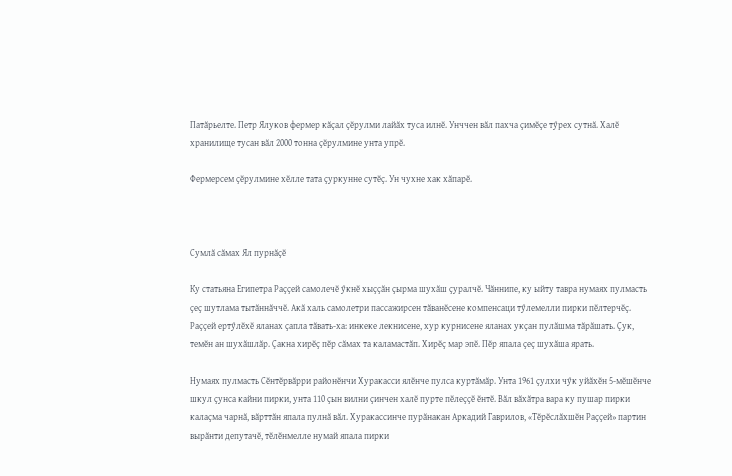Патӑрьелте. Петр Ялуков фермер кӑҫал ҫӗрулми лайӑх туса илнӗ. Унччен вӑл пахча ҫимӗҫе тӳрех сутнӑ. Халӗ хранилище тусан вӑл 2000 тонна ҫӗрулмине унта упрӗ.

Фермерсем ҫӗрулмине хӗлле тата ҫуркунне сутӗҫ. Ун чухне хак хӑпарӗ.



Сумлӑ сӑмах Ял пурнӑҫӗ

Ку статьяна Египетра Раҫҫей самолечӗ ӳкнӗ хыҫҫӑн ҫырма шухӑш ҫуралчӗ. Чӑннипе, ку ыйту тавра нумаях пулмасть ҫеҫ шутлама тытӑннӑччӗ. Акӑ халь самолетри пассажирсен тӑванӗсене компенсаци тӳлемелли пирки пӗлтерчӗҫ. Раҫҫей ертӳлӗхӗ яланах ҫапла тӑвать-ха: инкеке лекнисене, хур курнисене яланах укҫан пулӑшма тӑрӑшать. Ҫук, темӗн ан шухӑшлӑр. Ҫакна хирӗҫ пӗр сӑмах та каламастӑп. Хирӗҫ мар эпӗ. Пӗр япала ҫеҫ шухӑша ярать.

Нумаях пулмасть Сӗнтӗрвӑрри районӗнчи Хуракасси ялӗнче пулса куртӑмӑр. Унта 1961 ҫулхи чӳк уйӑхӗн 5-мӗшӗнче шкул ҫунса кайни пирки, унта 110 ҫын вилни ҫинчен халӗ пурте пӗлеҫҫӗ ӗнтӗ. Вӑл вӑхӑтра вара ку пушар пирки калаҫма чарнӑ, вӑрттӑн япала пулнӑ вӑл. Хуракассинче пурӑнакан Аркадий Гаврилов, «Тӗрӗслӑхшӗн Раҫҫей» партин вырӑнти депутачӗ, тӗлӗнмелле нумай япала пирки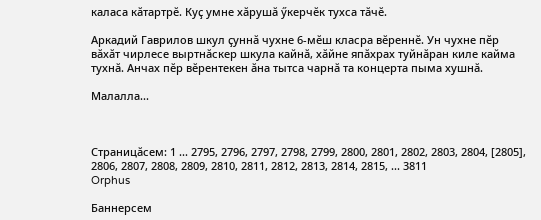каласа кӑтартрӗ. Куҫ умне хӑрушӑ ӳкерчӗк тухса тӑчӗ.

Аркадий Гаврилов шкул ҫуннӑ чухне 6-мӗш класра вӗреннӗ. Ун чухне пӗр вӑхӑт чирлесе выртнӑскер шкула кайнӑ, хӑйне япӑхрах туйнӑран киле кайма тухнӑ. Анчах пӗр вӗрентекен ӑна тытса чарнӑ та концерта пыма хушнӑ.

Малалла...



Страницӑсем: 1 ... 2795, 2796, 2797, 2798, 2799, 2800, 2801, 2802, 2803, 2804, [2805], 2806, 2807, 2808, 2809, 2810, 2811, 2812, 2813, 2814, 2815, ... 3811
Orphus

Баннерсем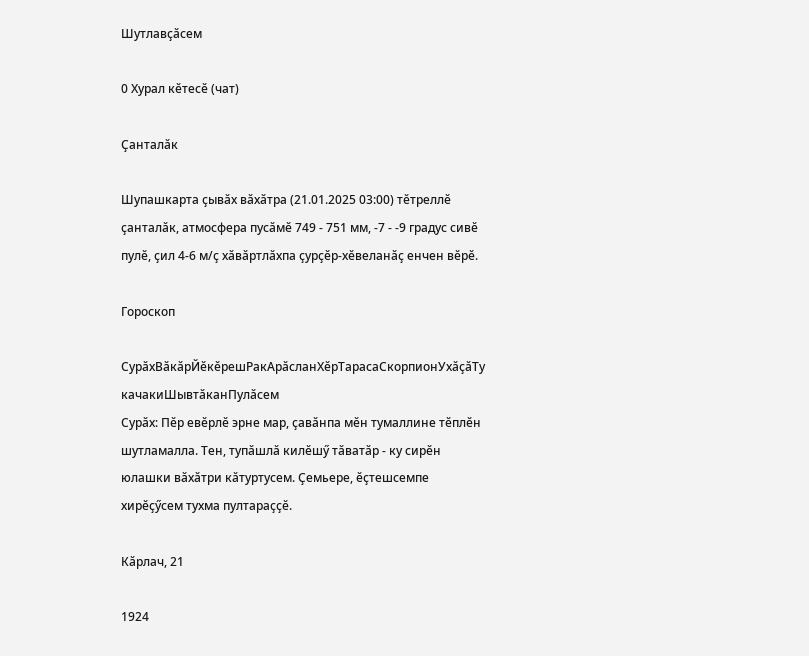Шутлавҫӑсем

0 Хурал кӗтесӗ (чат)

Ҫанталӑк

Шупашкарта ҫывӑх вӑхӑтра (21.01.2025 03:00) тӗтреллӗ ҫанталӑк, атмосфера пусӑмӗ 749 - 751 мм, -7 - -9 градус сивӗ пулӗ, ҫил 4-6 м/ҫ хӑвӑртлӑхпа ҫурҫӗр-хӗвеланӑҫ енчен вӗрӗ.

Гороскоп

СурӑхВӑкӑрЙӗкӗрешРакАрӑсланХӗрТарасаСкорпионУхӑҫӑТу качакиШывтӑканПулӑсем
Сурӑх: Пӗр евӗрлӗ эрне мар, ҫавӑнпа мӗн тумаллине тӗплӗн шутламалла. Тен, тупӑшлӑ килӗшӳ тӑватӑр - ку сирӗн юлашки вӑхӑтри кӑтуртусем. Ҫемьере, ӗҫтешсемпе хирӗҫӳсем тухма пултараҫҫӗ.

Кӑрлач, 21

1924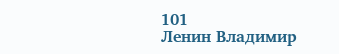101
Ленин Владимир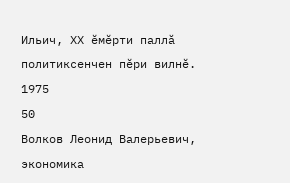Ильич, ХХ ӗмӗрти паллӑ политиксенчен пӗри вилнӗ.
1975
50
Волков Леонид Валерьевич, экономика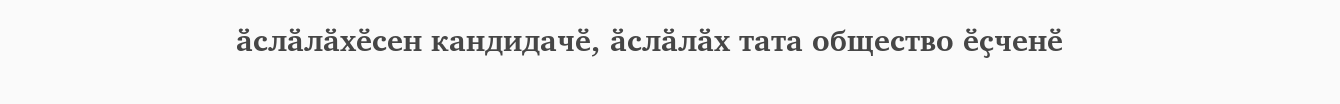ӑслӑлӑхӗсен кандидачӗ, ӑслӑлӑх тата общество ӗҫченӗ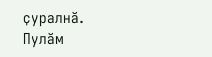ҫуралнӑ.
Пулӑм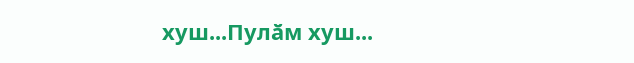хуш...Пулӑм хуш...